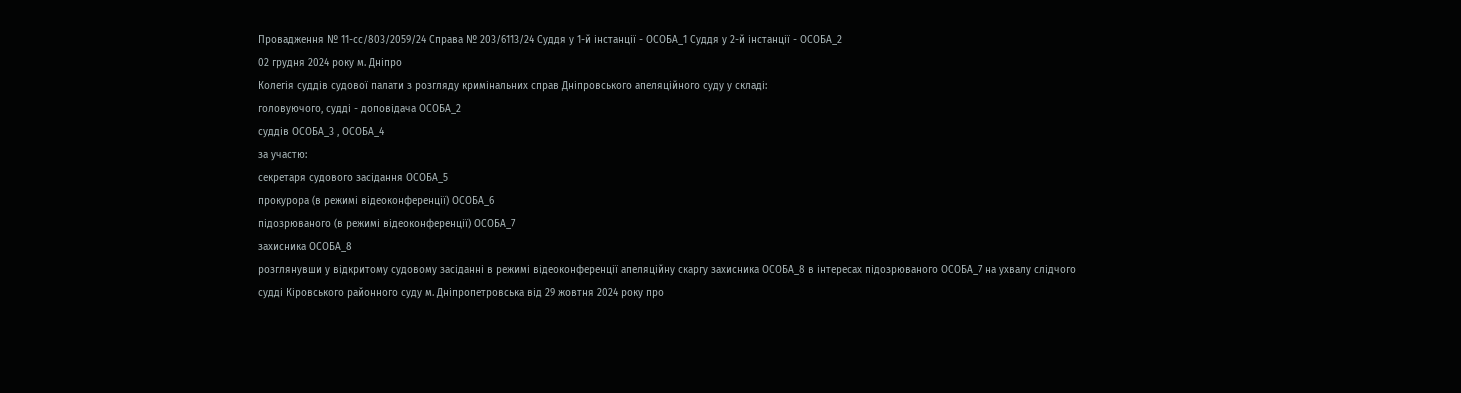Провадження № 11-сс/803/2059/24 Справа № 203/6113/24 Суддя у 1-й інстанції - ОСОБА_1 Суддя у 2-й інстанції - ОСОБА_2
02 грудня 2024 року м. Дніпро
Колегія суддів судової палати з розгляду кримінальних справ Дніпровського апеляційного суду у складі:
головуючого, судді - доповідача ОСОБА_2
суддів ОСОБА_3 , ОСОБА_4
за участю:
секретаря судового засідання ОСОБА_5
прокурора (в режимі відеоконференції) ОСОБА_6
підозрюваного (в режимі відеоконференції) ОСОБА_7
захисника ОСОБА_8
розглянувши у відкритому судовому засіданні в режимі відеоконференції апеляційну скаргу захисника ОСОБА_8 в інтересах підозрюваного ОСОБА_7 на ухвалу слідчого судді Кіровського районного суду м. Дніпропетровська від 29 жовтня 2024 року про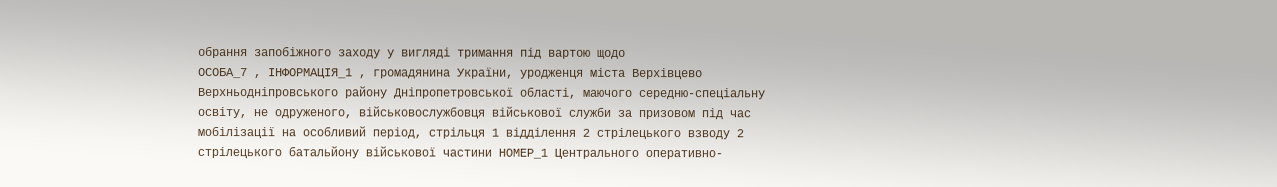обрання запобіжного заходу у вигляді тримання під вартою щодо
ОСОБА_7 , ІНФОРМАЦІЯ_1 , громадянина України, уродженця міста Верхівцево Верхньодніпровського району Дніпропетровської області, маючого середню-спеціальну освіту, не одруженого, військовослужбовця військової служби за призовом під час мобілізації на особливий період, стрільця 1 відділення 2 стрілецького взводу 2 стрілецького батальйону військової частини НОМЕР_1 Центрального оперативно-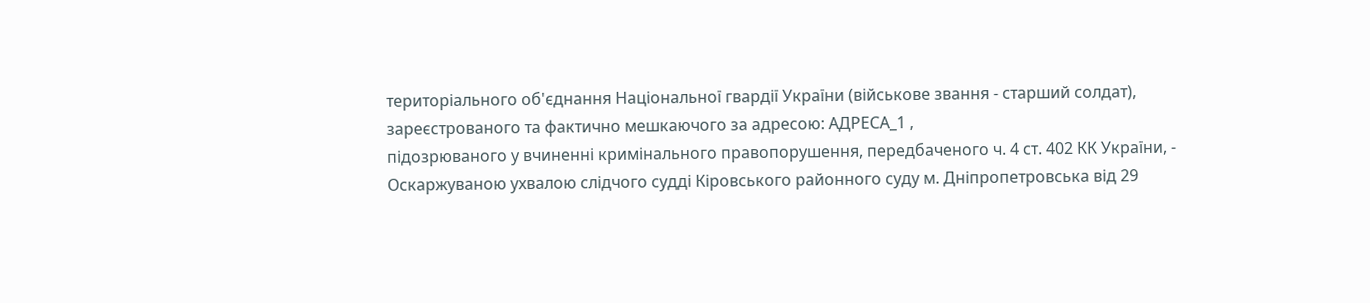територіального об'єднання Національної гвардії України (військове звання - старший солдат), зареєстрованого та фактично мешкаючого за адресою: АДРЕСА_1 ,
підозрюваного у вчиненні кримінального правопорушення, передбаченого ч. 4 ст. 402 КК України, -
Оскаржуваною ухвалою слідчого судді Кіровського районного суду м. Дніпропетровська від 29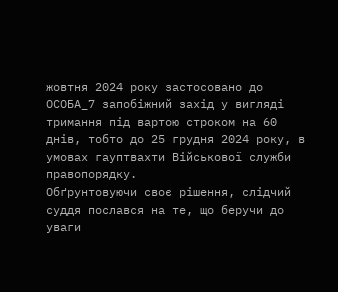жовтня 2024 року застосовано до ОСОБА_7 запобіжний захід у вигляді тримання під вартою строком на 60 днів, тобто до 25 грудня 2024 року, в умовах гауптвахти Військової служби правопорядку.
Обґрунтовуючи своє рішення, слідчий суддя послався на те, що беручи до уваги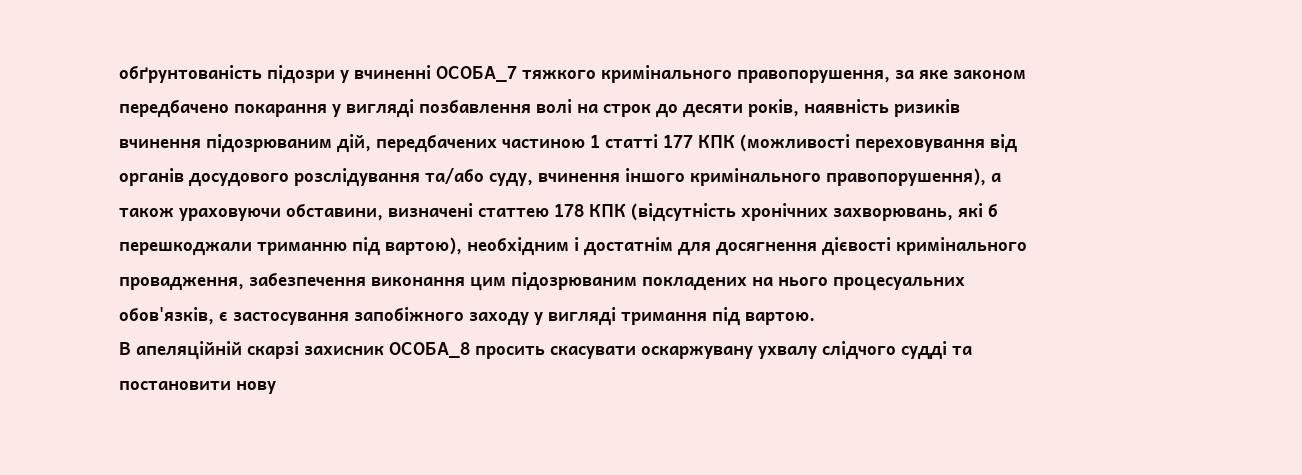обґрунтованість підозри у вчиненні ОСОБА_7 тяжкого кримінального правопорушення, за яке законом передбачено покарання у вигляді позбавлення волі на строк до десяти років, наявність ризиків вчинення підозрюваним дій, передбачених частиною 1 статті 177 КПК (можливості переховування від органів досудового розслідування та/або суду, вчинення іншого кримінального правопорушення), а також ураховуючи обставини, визначені статтею 178 КПК (відсутність хронічних захворювань, які б перешкоджали триманню під вартою), необхідним і достатнім для досягнення дієвості кримінального провадження, забезпечення виконання цим підозрюваним покладених на нього процесуальних обов'язків, є застосування запобіжного заходу у вигляді тримання під вартою.
В апеляційній скарзі захисник ОСОБА_8 просить скасувати оскаржувану ухвалу слідчого судді та постановити нову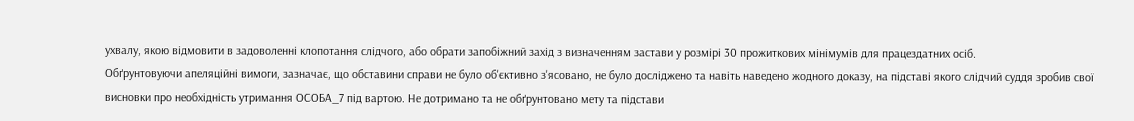ухвалу, якою відмовити в задоволенні клопотання слідчого, або обрати запобіжний захід з визначенням застави у розмірі 30 прожиткових мінімумів для працездатних осіб.
Обґрунтовуючи апеляційні вимоги, зазначає, що обставини справи не було об'єктивно з'ясовано, не було досліджено та навіть наведено жодного доказу, на підставі якого слідчий суддя зробив свої висновки про необхідність утримання ОСОБА_7 під вартою. Не дотримано та не обґрунтовано мету та підстави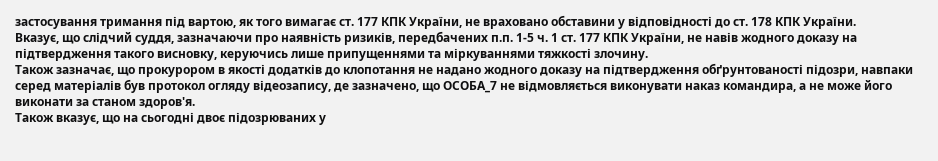застосування тримання під вартою, як того вимагає ст. 177 КПК України, не враховано обставини у відповідності до ст. 178 КПК України.
Вказує, що слідчий суддя, зазначаючи про наявність ризиків, передбачених п.п. 1-5 ч. 1 ст. 177 КПК України, не навів жодного доказу на підтвердження такого висновку, керуючись лише припущеннями та міркуваннями тяжкості злочину.
Також зазначає, що прокурором в якості додатків до клопотання не надано жодного доказу на підтвердження обґрунтованості підозри, навпаки серед матеріалів був протокол огляду відеозапису, де зазначено, що ОСОБА_7 не відмовляється виконувати наказ командира, а не може його виконати за станом здоров'я.
Також вказує, що на сьогодні двоє підозрюваних у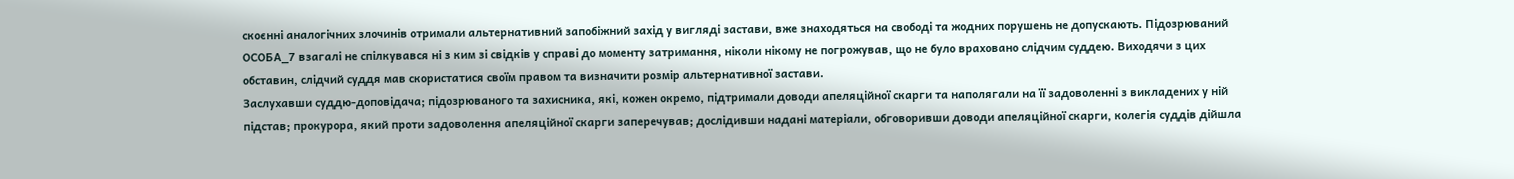скоєнні аналогічних злочинів отримали альтернативний запобіжний захід у вигляді застави, вже знаходяться на свободі та жодних порушень не допускають. Підозрюваний ОСОБА_7 взагалі не спілкувався ні з ким зі свідків у справі до моменту затримання, ніколи нікому не погрожував, що не було враховано слідчим суддею. Виходячи з цих обставин, слідчий суддя мав скористатися своїм правом та визначити розмір альтернативної застави.
Заслухавши суддю-доповідача; підозрюваного та захисника, які, кожен окремо, підтримали доводи апеляційної скарги та наполягали на її задоволенні з викладених у ній підстав; прокурора, який проти задоволення апеляційної скарги заперечував; дослідивши надані матеріали, обговоривши доводи апеляційної скарги, колегія суддів дійшла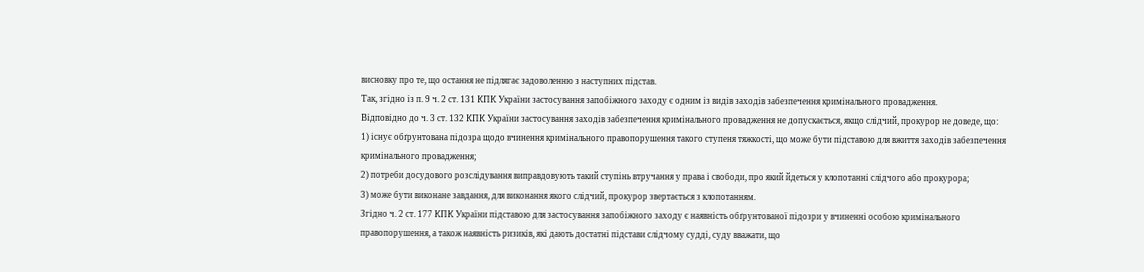висновку про те, що остання не підлягає задоволенню з наступних підстав.
Так, згідно із п. 9 ч. 2 ст. 131 КПК України застосування запобіжного заходу є одним із видів заходів забезпечення кримінального провадження.
Відповідно до ч. 3 ст. 132 КПК України застосування заходів забезпечення кримінального провадження не допускається, якщо слідчий, прокурор не доведе, що:
1) існує обґрунтована підозра щодо вчинення кримінального правопорушення такого ступеня тяжкості, що може бути підставою для вжиття заходів забезпечення кримінального провадження;
2) потреби досудового розслідування виправдовують такий ступінь втручання у права і свободи, про який йдеться у клопотанні слідчого або прокурора;
3) може бути виконане завдання, для виконання якого слідчий, прокурор звертається з клопотанням.
Згідно ч. 2 ст. 177 КПК України підставою для застосування запобіжного заходу є наявність обґрунтованої підозри у вчиненні особою кримінального правопорушення, а також наявність ризиків, які дають достатні підстави слідчому судді, суду вважати, що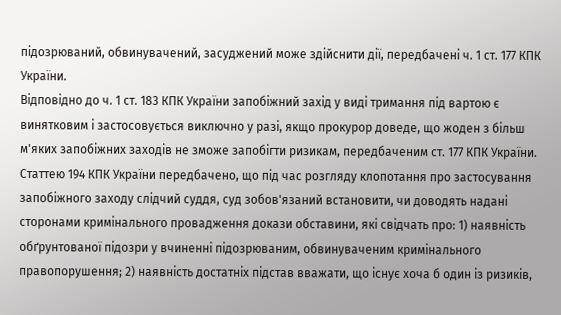підозрюваний, обвинувачений, засуджений може здійснити дії, передбачені ч. 1 ст. 177 КПК України.
Відповідно до ч. 1 ст. 183 КПК України запобіжний захід у виді тримання під вартою є винятковим і застосовується виключно у разі, якщо прокурор доведе, що жоден з більш м'яких запобіжних заходів не зможе запобігти ризикам, передбаченим ст. 177 КПК України.
Статтею 194 КПК України передбачено, що під час розгляду клопотання про застосування запобіжного заходу слідчий суддя, суд зобов'язаний встановити, чи доводять надані сторонами кримінального провадження докази обставини, які свідчать про: 1) наявність обґрунтованої підозри у вчиненні підозрюваним, обвинуваченим кримінального правопорушення; 2) наявність достатніх підстав вважати, що існує хоча б один із ризиків,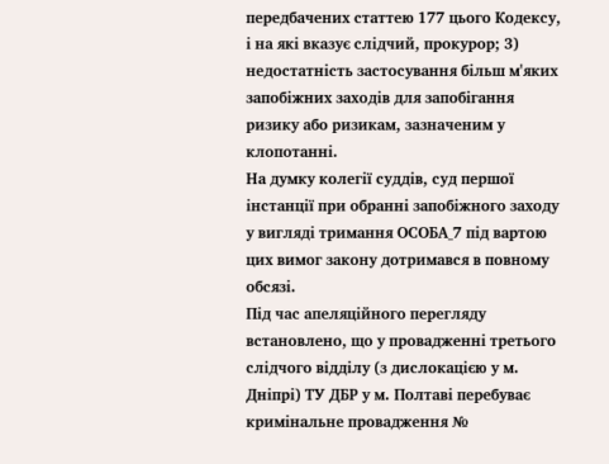передбачених статтею 177 цього Кодексу, і на які вказує слідчий, прокурор; 3) недостатність застосування більш м'яких запобіжних заходів для запобігання ризику або ризикам, зазначеним у клопотанні.
На думку колегії суддів, суд першої інстанції при обранні запобіжного заходу у вигляді тримання ОСОБА_7 під вартою цих вимог закону дотримався в повному обсязі.
Під час апеляційного перегляду встановлено, що у провадженні третього слідчого відділу (з дислокацією у м. Дніпрі) ТУ ДБР у м. Полтаві перебуває кримінальне провадження №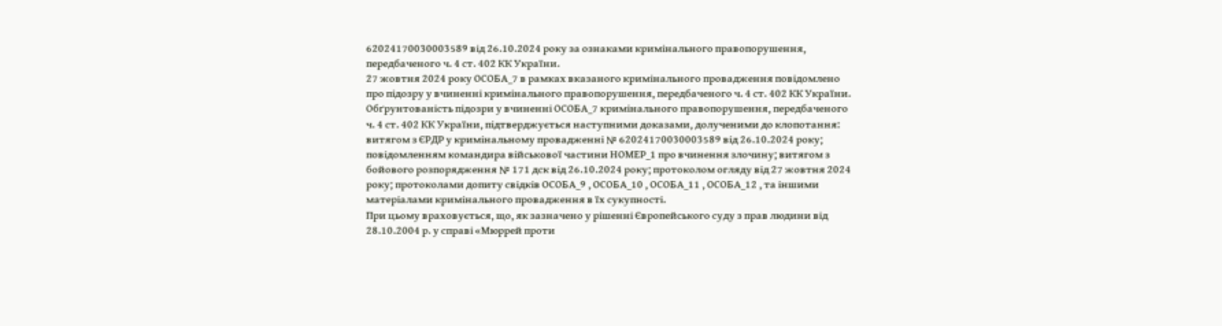62024170030003589 від 26.10.2024 року за ознаками кримінального правопорушення, передбаченого ч. 4 ст. 402 КК України.
27 жовтня 2024 року ОСОБА_7 в рамках вказаного кримінального провадження повідомлено про підозру у вчиненні кримінального правопорушення, передбаченого ч. 4 ст. 402 КК України.
Обґрунтованість підозри у вчиненні ОСОБА_7 кримінального правопорушення, передбаченого ч. 4 ст. 402 КК України, підтверджується наступними доказами, долученими до клопотання: витягом з ЄРДР у кримінальному провадженні № 62024170030003589 від 26.10.2024 року; повідомленням командира військової частини НОМЕР_1 про вчинення злочину; витягом з бойового розпорядження № 171 дск від 26.10.2024 року; протоколом огляду від 27 жовтня 2024 року; протоколами допиту свідків ОСОБА_9 , ОСОБА_10 , ОСОБА_11 , ОСОБА_12 , та іншими матеріалами кримінального провадження в їх сукупності.
При цьому враховується, що, як зазначено у рішенні Європейського суду з прав людини від 28.10.2004 р. у справі «Мюррей проти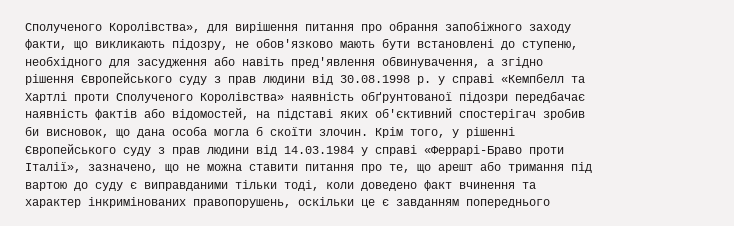Сполученого Королівства», для вирішення питання про обрання запобіжного заходу факти, що викликають підозру, не обов'язково мають бути встановлені до ступеню, необхідного для засудження або навіть пред'явлення обвинувачення, а згідно рішення Європейського суду з прав людини від 30.08.1998 р. у справі «Кемпбелл та Хартлі проти Сполученого Королівства» наявність обґрунтованої підозри передбачає наявність фактів або відомостей, на підставі яких об'єктивний спостерігач зробив би висновок, що дана особа могла б скоїти злочин. Крім того, у рішенні Європейського суду з прав людини від 14.03.1984 у справі «Феррарі-Браво проти Італії», зазначено, що не можна ставити питання про те, що арешт або тримання під вартою до суду є виправданими тільки тоді, коли доведено факт вчинення та характер інкримінованих правопорушень, оскільки це є завданням попереднього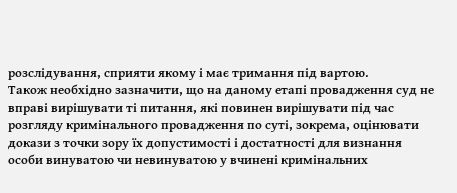розслідування, сприяти якому і має тримання під вартою.
Також необхідно зазначити, що на даному етапі провадження суд не вправі вирішувати ті питання, які повинен вирішувати під час розгляду кримінального провадження по суті, зокрема, оцінювати докази з точки зору їх допустимості і достатності для визнання особи винуватою чи невинуватою у вчинені кримінальних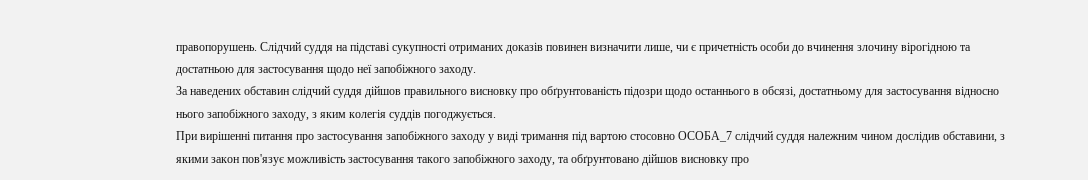правопорушень. Слідчий суддя на підставі сукупності отриманих доказів повинен визначити лише, чи є причетність особи до вчинення злочину вірогідною та достатньою для застосування щодо неї запобіжного заходу.
За наведених обставин слідчий суддя дійшов правильного висновку про обґрунтованість підозри щодо останнього в обсязі, достатньому для застосування відносно нього запобіжного заходу, з яким колегія суддів погоджується.
При вирішенні питання про застосування запобіжного заходу у виді тримання під вартою стосовно ОСОБА_7 слідчий суддя належним чином дослідив обставини, з якими закон пов'язує можливість застосування такого запобіжного заходу, та обґрунтовано дійшов висновку про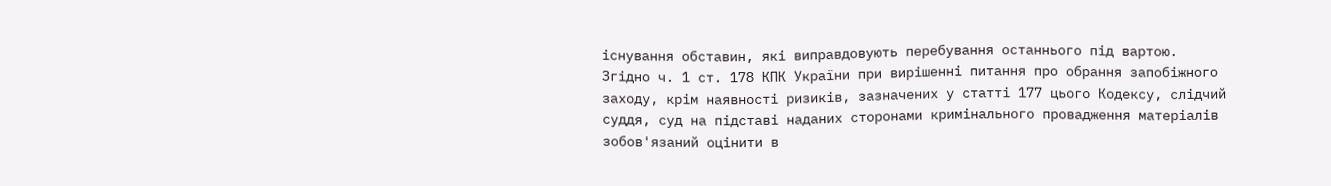існування обставин, які виправдовують перебування останнього під вартою.
Згідно ч. 1 ст. 178 КПК України при вирішенні питання про обрання запобіжного заходу, крім наявності ризиків, зазначених у статті 177 цього Кодексу, слідчий суддя, суд на підставі наданих сторонами кримінального провадження матеріалів зобов'язаний оцінити в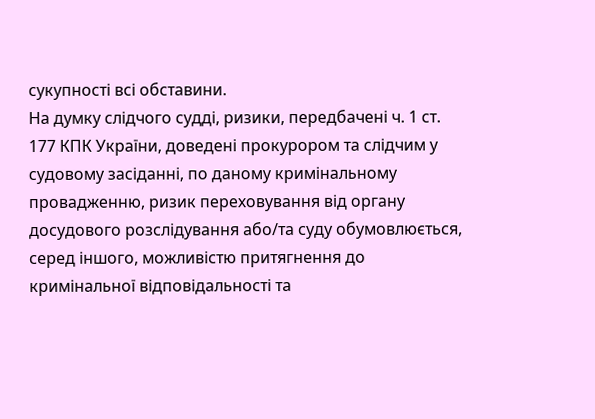сукупності всі обставини.
На думку слідчого судді, ризики, передбачені ч. 1 ст. 177 КПК України, доведені прокурором та слідчим у судовому засіданні, по даному кримінальному провадженню, ризик переховування від органу досудового розслідування або/та суду обумовлюється, серед іншого, можливістю притягнення до кримінальної відповідальності та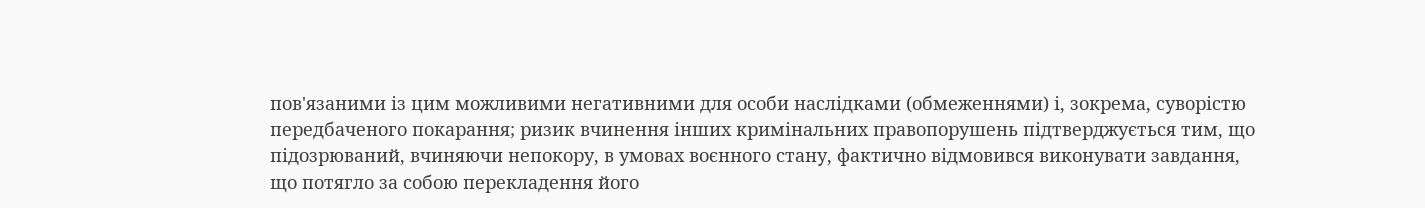пов'язаними із цим можливими негативними для особи наслідками (обмеженнями) і, зокрема, суворістю передбаченого покарання; ризик вчинення інших кримінальних правопорушень підтверджується тим, що підозрюваний, вчиняючи непокору, в умовах воєнного стану, фактично відмовився виконувати завдання, що потягло за собою перекладення його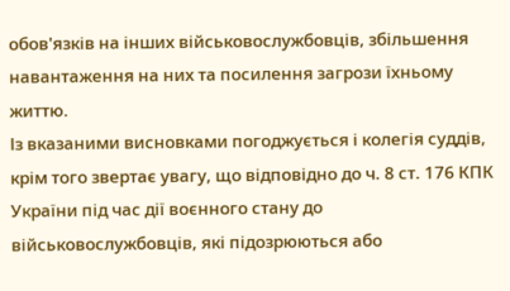обов'язків на інших військовослужбовців, збільшення навантаження на них та посилення загрози їхньому життю.
Із вказаними висновками погоджується і колегія суддів, крім того звертає увагу, що відповідно до ч. 8 ст. 176 КПК України під час дії воєнного стану до військовослужбовців, які підозрюються або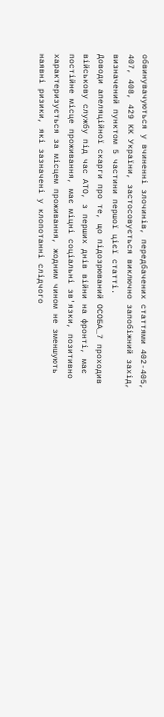обвинувачуються у вчиненні злочинів, передбачених статтями 402-405, 407, 408, 429 КК України, застосовується виключно запобіжний захід, визначений пунктом 5 частини першої цієї статті.
Доводи апеляційної скарги про те, що підозрюваний ОСОБА_7 проходив військову службу під час АТО, з перших днів війни на фронті, має постійне місце проживання, має міцні соціальні зв'язки, позитивно характеризується за місцем проживання, жодним чином не зменшують наявні ризики, які зазначені у клопотанні слідчого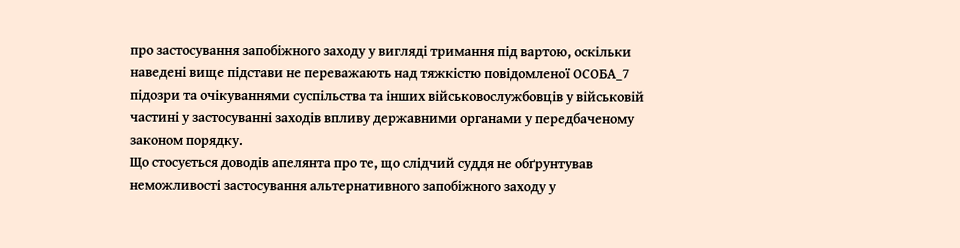про застосування запобіжного заходу у вигляді тримання під вартою, оскільки наведені вище підстави не переважають над тяжкістю повідомленої ОСОБА_7 підозри та очікуваннями суспільства та інших військовослужбовців у військовій частині у застосуванні заходів впливу державними органами у передбаченому законом порядку.
Що стосується доводів апелянта про те, що слідчий суддя не обґрунтував неможливості застосування альтернативного запобіжного заходу у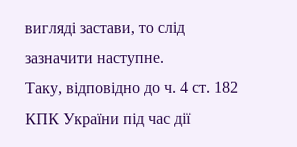вигляді застави, то слід зазначити наступне.
Таку, відповідно до ч. 4 ст. 182 КПК України під час дії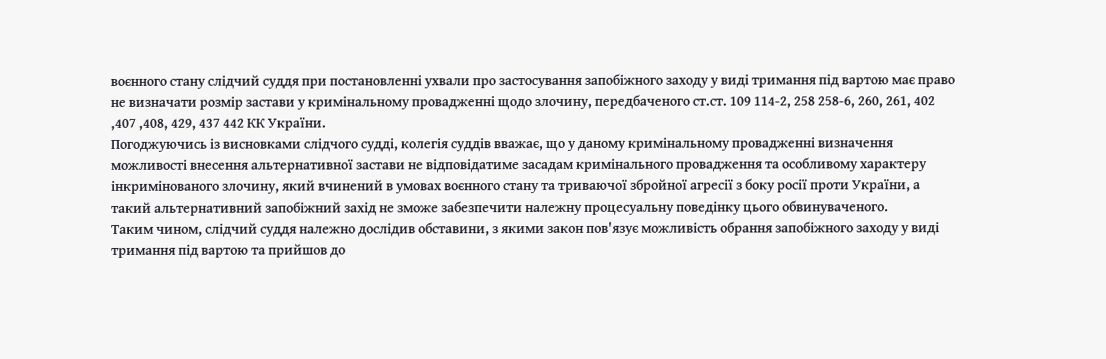воєнного стану слідчий суддя при постановленні ухвали про застосування запобіжного заходу у виді тримання під вартою має право не визначати розмір застави у кримінальному провадженні щодо злочину, передбаченого ст.ст. 109 114-2, 258 258-6, 260, 261, 402 ,407 ,408, 429, 437 442 КК України.
Погоджуючись із висновками слідчого судді, колегія суддів вважає, що у даному кримінальному провадженні визначення можливості внесення альтернативної застави не відповідатиме засадам кримінального провадження та особливому характеру інкримінованого злочину, який вчинений в умовах воєнного стану та триваючої збройної агресії з боку росії проти України, а такий альтернативний запобіжний захід не зможе забезпечити належну процесуальну поведінку цього обвинуваченого.
Таким чином, слідчий суддя належно дослідив обставини, з якими закон пов'язує можливість обрання запобіжного заходу у виді тримання під вартою та прийшов до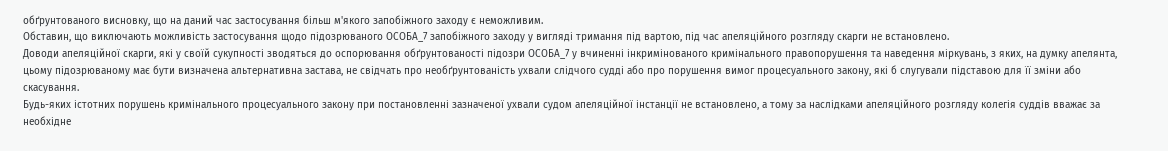обґрунтованого висновку, що на даний час застосування більш м'якого запобіжного заходу є неможливим.
Обставин, що виключають можливість застосування щодо підозрюваного ОСОБА_7 запобіжного заходу у вигляді тримання під вартою, під час апеляційного розгляду скарги не встановлено.
Доводи апеляційної скарги, які у своїй сукупності зводяться до оспорювання обґрунтованості підозри ОСОБА_7 у вчиненні інкримінованого кримінального правопорушення та наведення міркувань, з яких, на думку апелянта, цьому підозрюваному має бути визначена альтернативна застава, не свідчать про необґрунтованість ухвали слідчого судді або про порушення вимог процесуального закону, які б слугували підставою для її зміни або скасування.
Будь-яких істотних порушень кримінального процесуального закону при постановленні зазначеної ухвали судом апеляційної інстанції не встановлено, а тому за наслідками апеляційного розгляду колегія суддів вважає за необхідне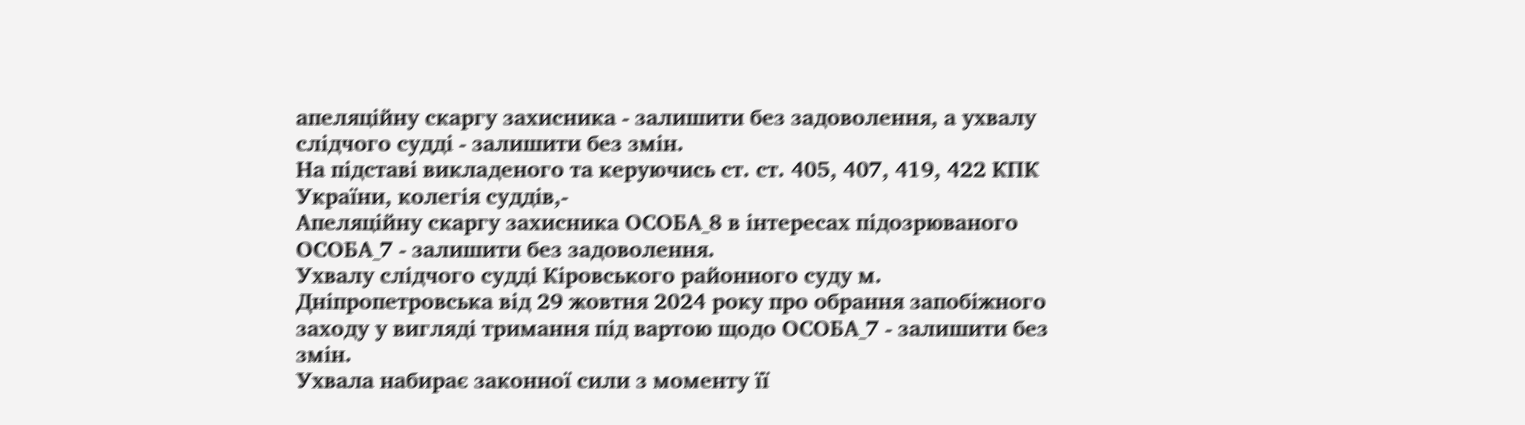апеляційну скаргу захисника - залишити без задоволення, а ухвалу слідчого судді - залишити без змін.
На підставі викладеного та керуючись ст. ст. 405, 407, 419, 422 КПК України, колегія суддів,-
Апеляційну скаргу захисника ОСОБА_8 в інтересах підозрюваного ОСОБА_7 - залишити без задоволення.
Ухвалу слідчого судді Кіровського районного суду м. Дніпропетровська від 29 жовтня 2024 року про обрання запобіжного заходу у вигляді тримання під вартою щодо ОСОБА_7 - залишити без змін.
Ухвала набирає законної сили з моменту її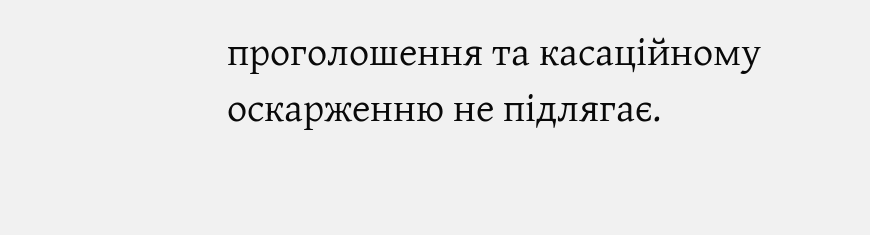проголошення та касаційному оскарженню не підлягає.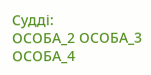Судді:
ОСОБА_2 ОСОБА_3 ОСОБА_4